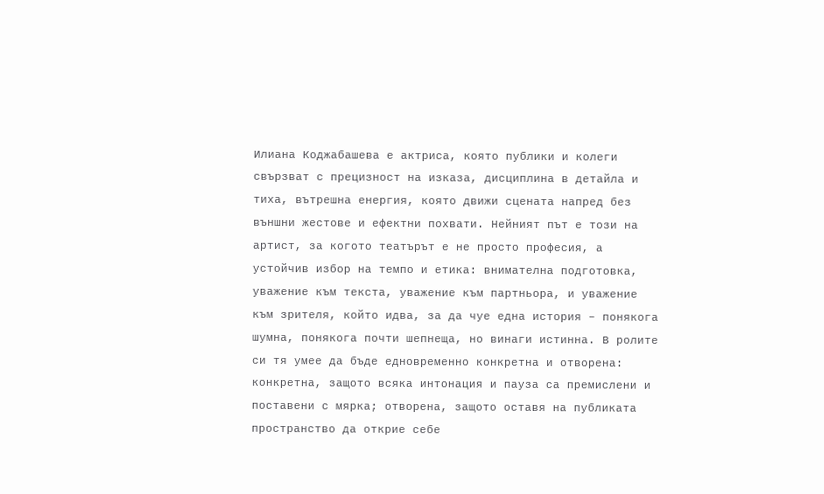Илиана Коджабашева е актриса, която публики и колеги свързват с прецизност на изказа, дисциплина в детайла и тиха, вътрешна енергия, която движи сцената напред без външни жестове и ефектни похвати. Нейният път е този на артист, за когото театърът е не просто професия, а устойчив избор на темпо и етика: внимателна подготовка, уважение към текста, уважение към партньора, и уважение към зрителя, който идва, за да чуе една история – понякога шумна, понякога почти шепнеща, но винаги истинна. В ролите си тя умее да бъде едновременно конкретна и отворена: конкретна, защото всяка интонация и пауза са премислени и поставени с мярка; отворена, защото оставя на публиката пространство да открие себе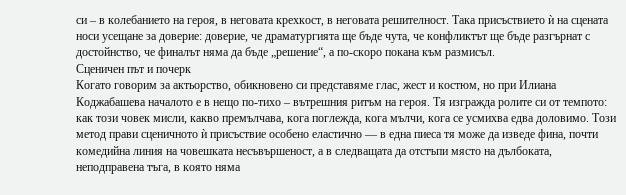си – в колебанието на героя, в неговата крехкост, в неговата решителност. Така присъствието ѝ на сцената носи усещане за доверие: доверие, че драматургията ще бъде чута, че конфликтът ще бъде разгърнат с достойнство, че финалът няма да бъде „решение“, а по-скоро покана към размисъл.
Сценичен път и почерк
Когато говорим за актьорство, обикновено си представяме глас, жест и костюм, но при Илиана Коджабашева началото е в нещо по-тихо – вътрешния ритъм на героя. Тя изгражда ролите си от темпото: как този човек мисли, какво премълчава, кога поглежда, кога мълчи, кога се усмихва едва доловимо. Този метод прави сценичното ѝ присъствие особено еластично — в една пиеса тя може да изведе фина, почти комедийна линия на човешката несъвършеност, а в следващата да отстъпи място на дълбоката, неподправена тъга, в която няма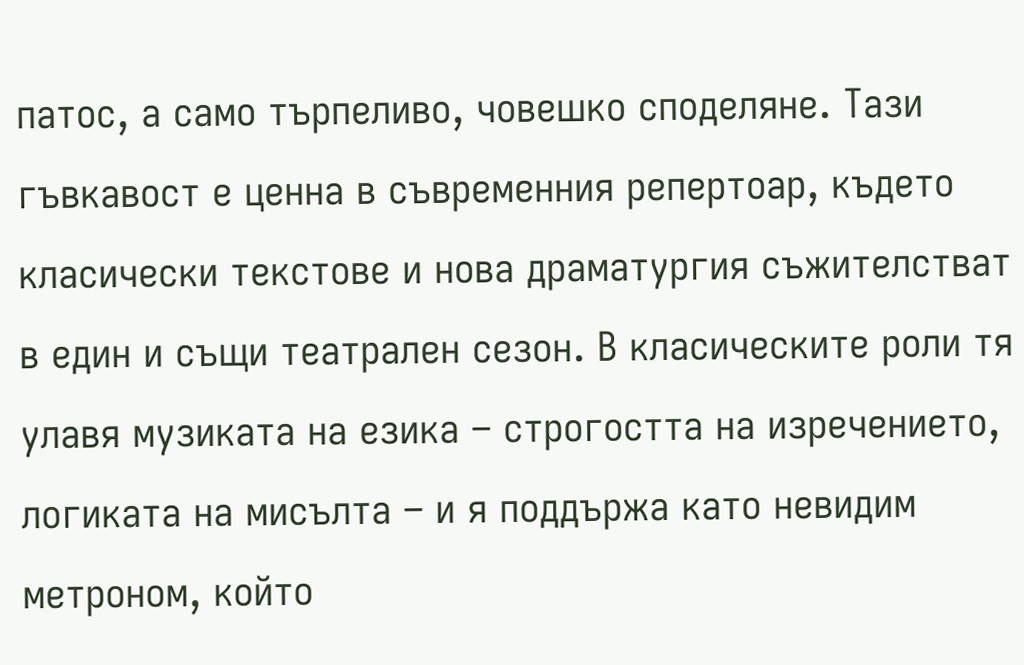патос, а само търпеливо, човешко споделяне. Тази гъвкавост е ценна в съвременния репертоар, където класически текстове и нова драматургия съжителстват в един и същи театрален сезон. В класическите роли тя улавя музиката на езика – строгостта на изречението, логиката на мисълта – и я поддържа като невидим метроном, който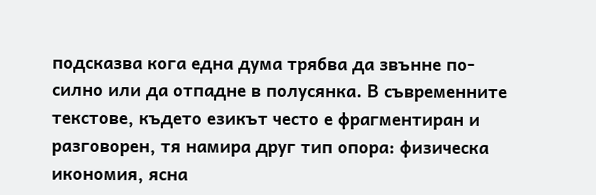подсказва кога една дума трябва да звънне по-силно или да отпадне в полусянка. В съвременните текстове, където езикът често е фрагментиран и разговорен, тя намира друг тип опора: физическа икономия, ясна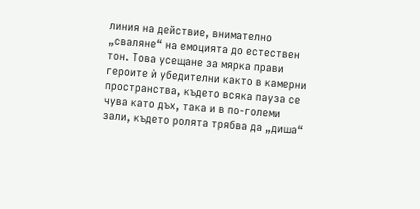линия на действие, внимателно „сваляне“ на емоцията до естествен тон. Това усещане за мярка прави героите ѝ убедителни както в камерни пространства, където всяка пауза се чува като дъх, така и в по-големи зали, където ролята трябва да „диша“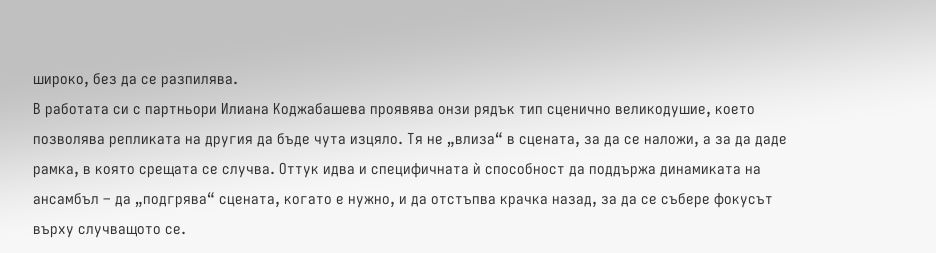широко, без да се разпилява.
В работата си с партньори Илиана Коджабашева проявява онзи рядък тип сценично великодушие, което позволява репликата на другия да бъде чута изцяло. Тя не „влиза“ в сцената, за да се наложи, а за да даде рамка, в която срещата се случва. Оттук идва и специфичната ѝ способност да поддържа динамиката на ансамбъл – да „подгрява“ сцената, когато е нужно, и да отстъпва крачка назад, за да се събере фокусът върху случващото се.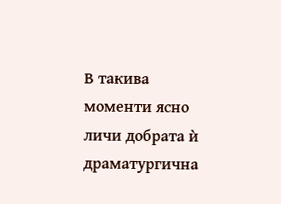В такива моменти ясно личи добрата ѝ драматургична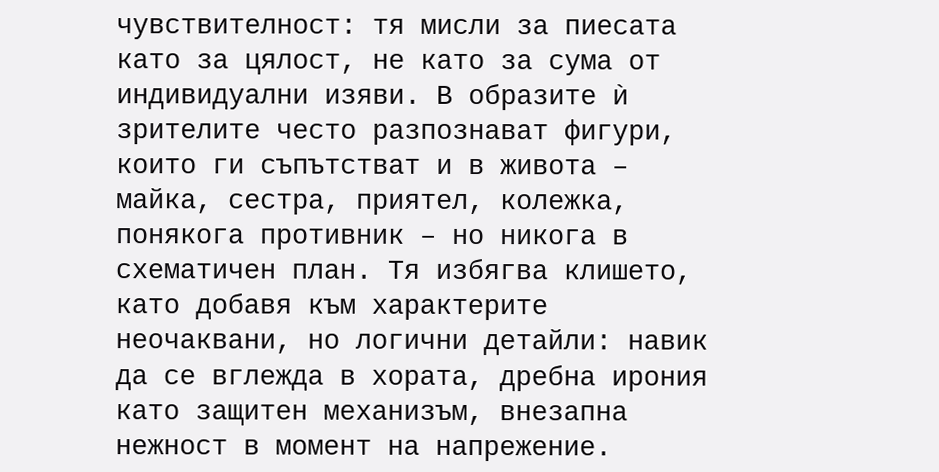чувствителност: тя мисли за пиесата като за цялост, не като за сума от индивидуални изяви. В образите ѝ зрителите често разпознават фигури, които ги съпътстват и в живота – майка, сестра, приятел, колежка, понякога противник – но никога в схематичен план. Тя избягва клишето, като добавя към характерите неочаквани, но логични детайли: навик да се вглежда в хората, дребна ирония като защитен механизъм, внезапна нежност в момент на напрежение.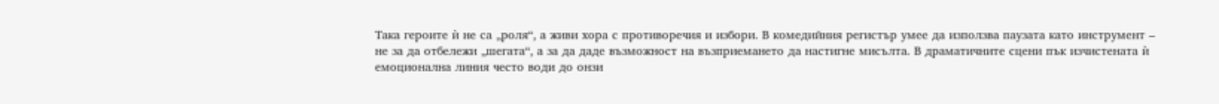Така героите ѝ не са „роля“, а живи хора с противоречия и избори. В комедийния регистър умее да използва паузата като инструмент – не за да отбележи „шегата“, а за да даде възможност на възприемането да настигне мисълта. В драматичните сцени пък изчистената ѝ емоционална линия често води до онзи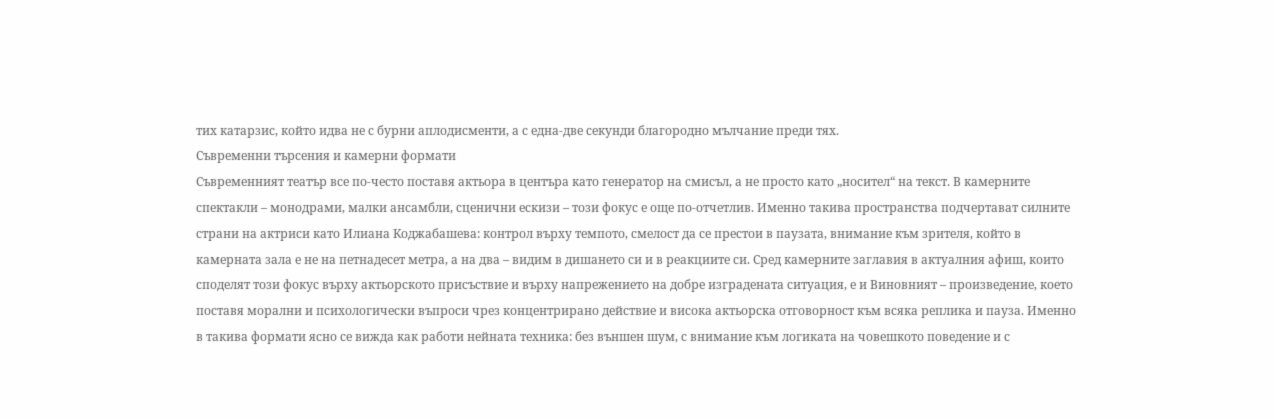тих катарзис, който идва не с бурни аплодисменти, а с една-две секунди благородно мълчание преди тях.
Съвременни търсения и камерни формати
Съвременният театър все по-често поставя актьора в центъра като генератор на смисъл, а не просто като „носител“ на текст. В камерните спектакли – монодрами, малки ансамбли, сценични ескизи – този фокус е още по-отчетлив. Именно такива пространства подчертават силните страни на актриси като Илиана Коджабашева: контрол върху темпото, смелост да се престои в паузата, внимание към зрителя, който в камерната зала е не на петнадесет метра, а на два – видим в дишането си и в реакциите си. Сред камерните заглавия в актуалния афиш, които споделят този фокус върху актьорското присъствие и върху напрежението на добре изградената ситуация, е и Виновният – произведение, което поставя морални и психологически въпроси чрез концентрирано действие и висока актьорска отговорност към всяка реплика и пауза. Именно в такива формати ясно се вижда как работи нейната техника: без външен шум, с внимание към логиката на човешкото поведение и с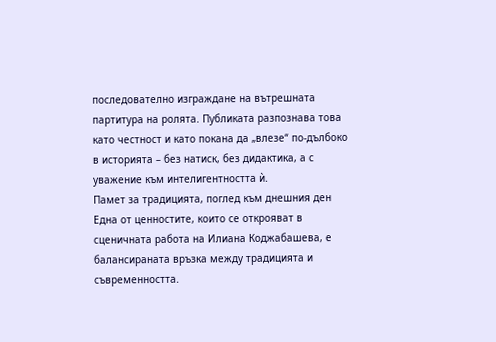последователно изграждане на вътрешната партитура на ролята. Публиката разпознава това като честност и като покана да „влезе“ по-дълбоко в историята – без натиск, без дидактика, а с уважение към интелигентността ѝ.
Памет за традицията, поглед към днешния ден
Една от ценностите, които се открояват в сценичната работа на Илиана Коджабашева, е балансираната връзка между традицията и съвременността.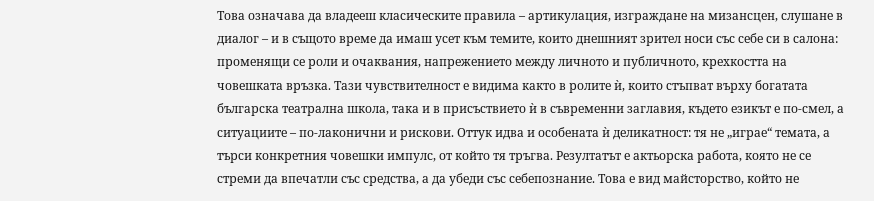Това означава да владееш класическите правила – артикулация, изграждане на мизансцен, слушане в диалог – и в същото време да имаш усет към темите, които днешният зрител носи със себе си в салона: променящи се роли и очаквания, напрежението между личното и публичното, крехкостта на човешката връзка. Тази чувствителност е видима както в ролите ѝ, които стъпват върху богатата българска театрална школа, така и в присъствието ѝ в съвременни заглавия, където езикът е по-смел, а ситуациите – по-лаконични и рискови. Оттук идва и особената ѝ деликатност: тя не „играе“ темата, а търси конкретния човешки импулс, от който тя тръгва. Резултатът е актьорска работа, която не се стреми да впечатли със средства, а да убеди със себепознание. Това е вид майсторство, който не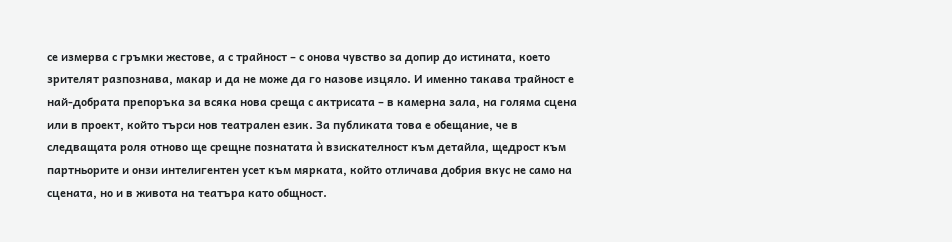се измерва с гръмки жестове, а с трайност – с онова чувство за допир до истината, което зрителят разпознава, макар и да не може да го назове изцяло. И именно такава трайност е най-добрата препоръка за всяка нова среща с актрисата – в камерна зала, на голяма сцена или в проект, който търси нов театрален език. За публиката това е обещание, че в следващата роля отново ще срещне познатата ѝ взискателност към детайла, щедрост към партньорите и онзи интелигентен усет към мярката, който отличава добрия вкус не само на сцената, но и в живота на театъра като общност.